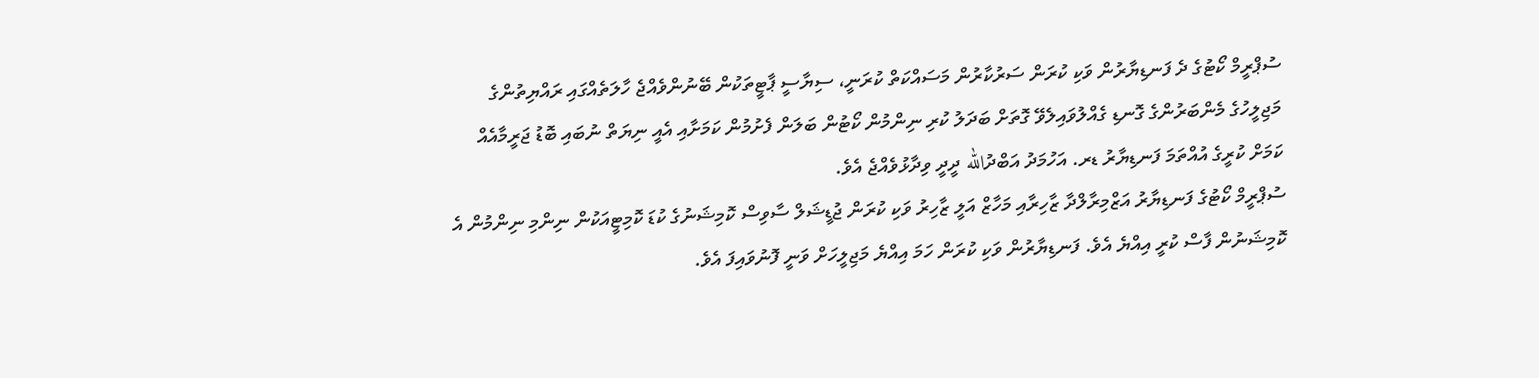ސުޕްރީމް ކޯޓުގެ ދެ ފަނޑިޔާރުން ވަކި ކުރަން ސަރުކާރުން މަސައްކަތް ކުރަނީ، ސިޔާސީ ޕާޓީތަކުން ބޭނުންވެއްޖެ ހާލަތެއްގައި ރައްޔިތުންގެ މަޖިލީހުގެ މެންބަރުންގެ ގޮނޑި ގެއްލުވައިލެވޭ ގޮތަށް ބަދަލު ކުރި ނިންމުން ކޯޓުން ބަލަން ފެށުމުން ކަމަށާއި އެއީ ނިޔަތް ނުބައި ބޮޑު ޖަރީމާއެއް ކަމަށް ކުރީގެ އުއްތަމަ ފަނޑިޔާރު ޑރ. އަހުމަދު އަބްދުالله ދީދީ ވިދާޅުވެއްޖެ އެވެ.
ސުޕްރީމް ކޯޓުގެ ފަނޑިޔާރު އަޒްމިރާލްދާ ޒާހިރާއި މަހާޒް އަލީ ޒާހިރު ވަކި ކުރަން ޖުޑީޝަލް ސާވިސް ކޮމިޝަނުގެ ކުޑަ ކޮމިޓީއަކުން ނިންމި ނިންމުން އެ ކޮމިޝަނުން ފާސް ކުރީ އިއްޔެ އެވެ. ފަނޑިޔާރުން ވަކި ކުރަން ހަމަ އިއްޔެ މަޖިލީހަށް ވަނީ ފޮނުވައިފަ އެވެ.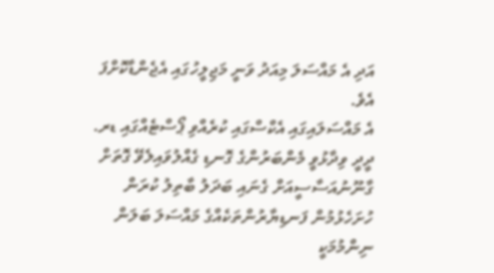އަދި އެ މައްސަލަ މިއަދު ވަނީ މަޖިލީހުގައި އެޖެންޑާކޮށްފަ އެވެ.
އެ މައްސަލައިގައި އެކްސްގައި ކުރެއްވި ޕޯސްޓެއްގައި ޑރ. ދީދީ ވިދާޅުވީ މެންބަރުންގެ ގޮނޑި ގެއްލުވައިލެވޭ ގޮތަށް ގާނޫނުއަސާސީއަށް ގެނައި ބަދަލު ބާތިލު ކުރަން ހުށަހެޅުމުން ފަނޑިޔާރުންތަކެއްގެ މައްސަލަ ބަލަން ނިންމުމަކީ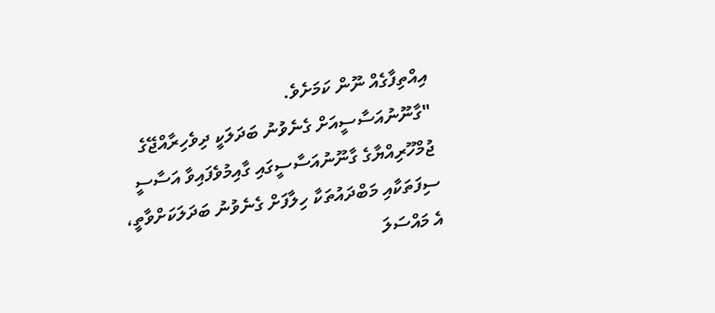އިއްތިފާގެއް ނޫން ކަމަށެވެ.
"ގާނޫނުއަސާސީއަށް ގެނެވުނު ބަދަލަކީ ދިވެހިރާއްޖޭގެ ޖުމްހޫރިއްޔާގެ ގާނޫނުއަސާސީގައި ގާއިމުވެފައިވާ އަސާސީ ސިފަތަކާއި މަބްދައުތަކާ ހިލާފަށް ގެނެވުނު ބަދަލަކަށްވާތީ، އެ މައްސަލަ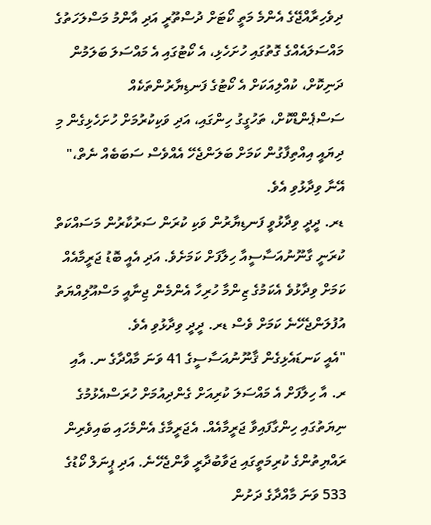ދިވެހިރާއްޖޭގެ އެންމެ މަތީ ކޯޓަށް ދުސްތޫރީ އަދި އާންމު މަސްލަހަތުގެ މައްސަލައެއްގެ ގޮތުގައި ހުށަހެޅި، އެ ކޯޓުގައި އެ މައްސަލަ ބަލަމުން ދަނިކޮށް، ކުއްލިއަކަށް އެ ކޯޓުގެ ފަނޑިޔާރުންތަކެއް ސަސްޕެންޑްކޮށް، ތަހުގީގު ހިންގައި، އަދި ވަކިކުރުމަށް ހުށަހެޅިގެން މި ދިޔައީ އިއްތިފާގުން ކަމަށް ބަލަންޖެހޭ އެއްވެސް ސަބަބެއް ނެތް،" އޭނާ ވިދާޅުވި އެވެ.
ޑރ. ދީދީ ވިދާޅުވީ ފަނޑިޔާރުން ވަކި ކުރަން ސަރުކާރުން މަސައްކަތް ކުރަނީ ގާނޫނުއަސާސީއާ ހިލާފަށް ކަމަށެވެ. އަދި އެއީ ބޮޑު ޖަރީމާއެއް ކަމަށް ވިދާޅުވެ އެކަމުގެ ޒިންމާ ހުރިހާ އެންމެން ޖިނާއީ މަސްއޫލިއްޔަތު އުފުލަންޖެހޭނެ ކަމަށް ވެސް ޑރ. ދީދީ ވިދާޅުވި އެވެ.
"އެއީ ކަނޑައެޅިގެން ޤާނޫނުއަސާސީގެ 41 ވަނަ މާއްދާގެ ނ. އާއި ރ. އާ ހިލާފަށް އެ މައްސަލަ ކުރިއަށް ގެންދިއުމަށް ހުރަސްއެޅުމުގެ ނިޔަތުގައި ހިންގާފައިވާ ޖަރީމާއެއް. އެޖަރީމާގެ އެންމެހައި ބައިވެރިން ރައްޔިތުންގެ ކުރިމަތީގައި ޖަވާބުދާރީ ވާންޖެހޭނެ. އަދި ޕީނަލް ކޯޑުގެ 533 ވަނަ މާއްދާގެ ދަށުން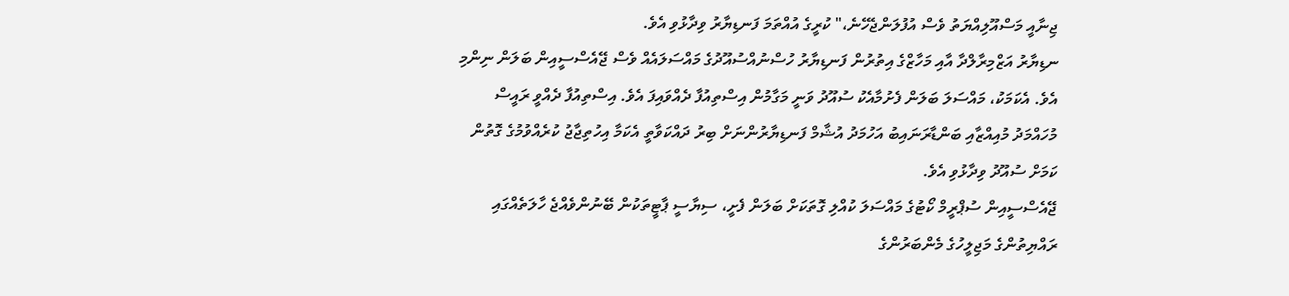ޖިނާއީ މަސްއޫލިއްޔަތު ވެސް އުފުލަންޖެހޭނެ،" ކުރީގެ އުއްތަމަ ފަނޑިޔާރު ވިދާޅުވި އެވެ.
ނޑިޔާރު އަޒްމިރާލްދާ އާއި މަހާޒްގެ އިތުރުން ފަނޑިޔާރު ހުސްނުއްސުއޫދުގެ މައްސަލައެއް ވެސް ޖޭއެސްސީއިން ބަލަން ނިންމި އެވެ. އެކަމަކު، މައްސަލަ ބަލަން ފެށުމާއެކު ސުއޫދު ވަނީ މަގާމުން އިސްތިއުފާ ދެއްވައިފަ އެވެ. އިސްތިއުފާ ދެއްވީ ރައީސް މުހައްމަދު މުއިއްޒާއި ބަންޑާރަނައިބު އަހުމަދު އުޝާމް ފަނޑިޔާރުންނަށް ބިރު ދައްކަވާތީ އެކަމާ އިހުތިޖާޖު ކުރެއްވުމުގެ ގޮތުން ކަމަށް ސުއޫދު ވިދާޅުވި އެވެ.
ޖޭއެސްސީއިން ސުޕްރީމް ކޯޓުގެ މައްސަލަ ކުއްލި ގޮތަކަށް ބަލަން ފެށީ، ސިޔާސީ ޕާޓީތަކުން ބޭނުންވެއްޖެ ހާލަތެއްގައި ރައްޔިތުންގެ މަޖިލީހުގެ މެންބަރުންގެ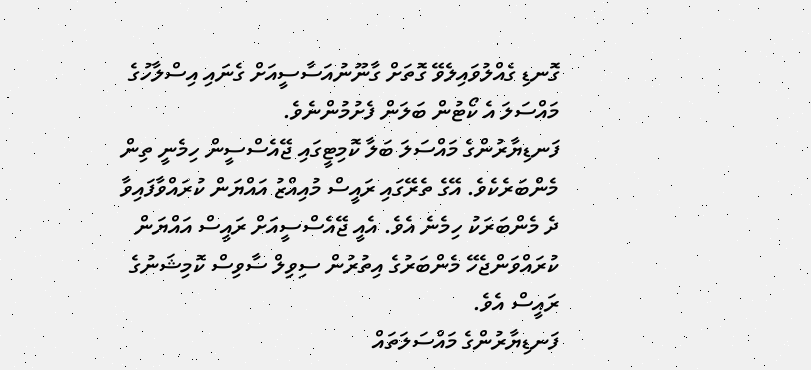ގޮނޑި ގެއްލުވައިލެވޭ ގޮތަށް ގާނޫނުއަސާސީއަށް ގެނައި އިސްލާހުގެ މައްސަލަ އެ ކޯޓުން ބަލަން ފެށުމުންނެވެ.
ފަނޑިޔާރުންގެ މައްސަލަ ބަލާ ކޮމިޓީގައި ޖޭއެސްސީން ހިމެނީ ތިން މެންބަރެކެވެ. އޭގެ ތެރޭގައި ރައީސް މުއިއްޒު އައްޔަން ކުރައްވާފައިވާ ދެ މެންބަރަކު ހިމެނެ އެވެ. އެއީ ޖޭއެސްސީއަށް ރައީސް އައްޔަން ކުރައްވަންޖެހޭ މެންބަރުގެ އިތުރުން ސިވިލް ސާވިސް ކޮމިޝަނުގެ ރައީސް އެވެ.
ފަނޑިޔާރުންގެ މައްސަލަތައް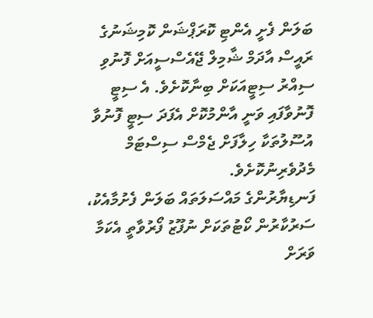ބަލަން ފެށީ އެންޓި ކޮރަޕްޝަން ކޮމިޝަނުގެ ރައީސް އާދަމް ޝާމިލް ޖޭއެސްސީއަށް ފޮނުވި ސިއްރު ސިޓީއަކަށް ބިނާކޮށެވެ. އެ ސިޓީ ފޮނުވާފައި ވަނީ އާންމުކޮށް އެފަދަ ސިޓީ ފޮނުވާ އުސޫލުތަކާ ހިލާފަށް ޖެމްސް ސިސްޓަމް މެދުވެރިނުކޮށެވެ.
ފަނޑިޔާރުންގެ މައްސަލަތައް ބަލަން ފެށުމާއެކު، ސަރުކާރުން ކޯޓުތަކަށް ނުފޫޒު ފޯރުވާތީ އެކަމާ ވަރަށް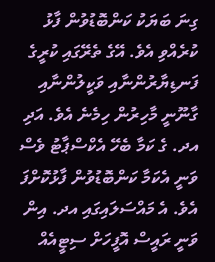ގިނަ ބަޔަކު ކަންބޮޑުވުން ފާޅު ކުރެއްވި އެވެ. އޭގެ ތެރޭގައި ކުރީގެ ފަނޑިޔާރުންނާއި ވަކީލުންނާއި ގާނޫނީ މާހިރުން ހިމެނެ އެވެ. އަދި އދ. ގެ ކަމާ ބެހޭ އެކްސްޕާޓު ވެސް ވަނީ އެކަމާ ކަންބޮޑުވުން ފާޅުކޮށްފަ އެވެ. އެ މައްސަލައިގައި އދ. އިން ވަނީ ރައީސް އޮފީހަށް ސިޓީއެއް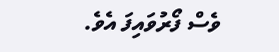ވެސް ފޯރުވައިފަ އެވެ.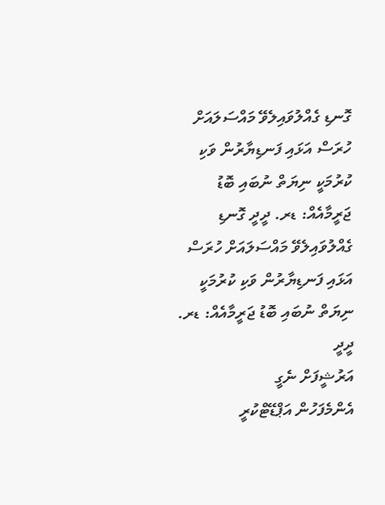ގޮނޑި ގެއްލުވައިލެވޭ މައްސަލައަށް ހުރަސް އަޅައި ފަނޑިޔާރުން ވަކި ކުރުމަކީ ނިޔަތް ނުބައި ބޮޑު ޖަރީމާއެއް: ޑރ. ދީދީ ގޮނޑި ގެއްލުވައިލެވޭ މައްސަލައަށް ހުރަސް އަޅައި ފަނޑިޔާރުން ވަކި ކުރުމަކީ ނިޔަތް ނުބައި ބޮޑު ޖަރީމާއެއް: ޑރ. ދީދީ
އަރުޝީފަށް ނެގީ
އެންމެފަހުން އަޕްޑޭޓްކުރީ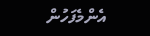އެންމެފަހުން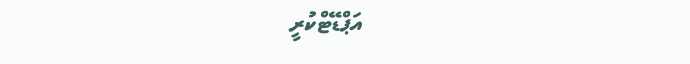އަޕްޑޭޓްކުރީ